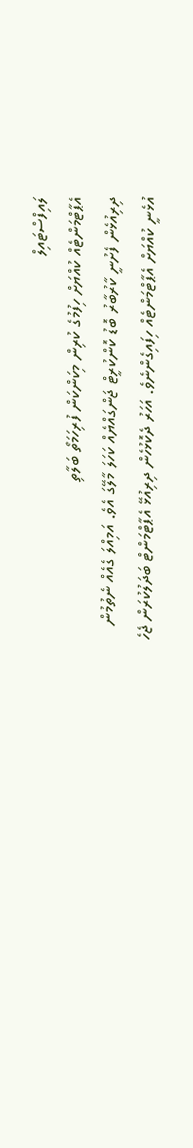ލައިފްސްޓައިލް
އެޕާޓްމަންޓެއް ކުއްޔަށް ހިފުމުގެ ކުރިން މިކަންކަން ފުރިހަމަތޯ ބަލާތި
ދިރިއުޅެން ފެށުނީ ކާރުބާރު ބޮޑު ކޮންކުރީޓް ޖަންގައްޔެއް ކަހަލަ މާލޭގަ އެވެ. އަމިއްލަ ގެއެއް ނެތުމުން އުޅެނީ ކުއްޔަށް އެޕާޓްމަންޓެއް ހިފައިގެންނެވެ. އަހަރު ދެކޮޅުހެން ދިރިއުޅޭ އެޕާޓްމަންޓް ބަދަލުކުރަން ޖެހެ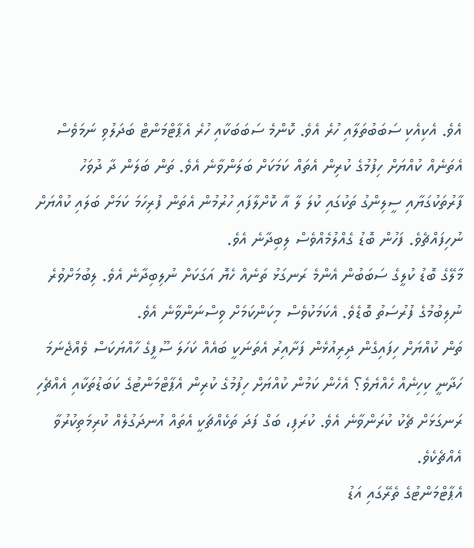އެވެ. އެކިއެކި ސަބަބުތަލާއި ހުރެ އެވެ. ކޮންމެ ސަބަބަކާއި ހުރެ އެޕާޓްމަންޓް ބަދަލުވި ނަމަވެސް އެތަނެއް ކުއްޔަށް ހިފުމުގެ ކުރިން އެތައް ކަމަކަށް ބަލަންވާނެ އެވެ. ތަން ބަލަން ދާ ދުވަހު ފާރުތަކުގަޔާއި ސީލިންގު ތަކުގައި ކުލަ ލާ އާ ކޮށްލާފައި ހުރުމުން އެތަން ފުރިހަމަ ކަމަށް ބަލައި ކުއްޔަށް ނުހިފައްޗެވެ. ފަހުން ބޮޑު ގެއްލުމެއްވެސް ލިބިދާނެ އެވެ.
މާލޭގެ ބޮޑު ކުލީގެ ސަބަބުން އެންމެ ރަނގަޅު ތަނެއް ހެޔޮ އަގަކަށް ނުލިބިދާނެ އެވެ. ލިބުމަށްވުރެ ނުލިބުމުގެ ފުރުސަތު ބޮޑެވެ. އެކަމަކުވެސް މިކަންކަމަށް ވިސްނަންވާނެ އެވެ.
ތަން ކުއްޔަށް ހިފައިގެން ދިރިއުޅެން ފަށާއިރު އެތަނަކީ ބައެއް ކަހަލަ ސޫފީގެ ހާއްޔަކަސް ވެއްޖެނަމަ ހަދާނީ ކިހިނެއް ހެއްޔެވެ؟ އެހެން ކަމުން ކުއްޔަށް ހިފުމުގެ ކުރިން އެޕާޓްމަންޓުގެ ކަބަޑުތަކާއި އެއްޗެހި ރަނގަޅަށް ޗެކު ކުރަންވާނެ އެވެ. ކުރަފި، ބަގް ފަދަ ތަކެއްޗަކީ އެތައް އުނދަގުލެއް ކުރިމަތިކުރުވާ އެއްޗެކެވެ.
އެޕާޓްމަންޓުގެ ތެރޭގައި އަޑު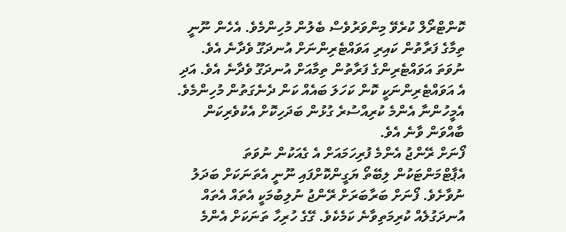ކޮންޓްރޯލް ކުރެވޭ މިންވަރުވެސް ބެލުން މުހިންމެވެ. އެހެން ނޫނީ ތިމާގެ ފަރާތުން ކައިރި އަވައްޓެރިންނަށް އުނދަގޫ ވެދާނެ އެވެ. ނުވަތަ އަވައްޓެރިންގެ ފަރާތުން ތިމާއަށް އުނދަގޫ ވެދާނެ އެވެ. އަދި އެ އަވައްޓެރިންނަކީ ކޮން ކަހަލަ ބައެއް ކަން ދެނެގަތުން މުހިންމެވެ. އެމީހުންނާ އެންމެ ކުރިއްސުރެ ގުޅުން ބަދަހިކޮށް އެކުވެރިކަން ބާއްވަން ވާނެ އެވެ.
ފޯނަށް ރޭންޖު އެންމެ ފުރިހަމައަށް އެ ގެއަކުން ނުވަތަ އެޕާޓްމަންޓަކުން ލިބޭތޯ ޔަގީންކޮށްފައި ނޫނީ އެތަނަކަށް ބަދަލު ނުވާށެވެ. ފޯނަށް ބަރާބަރަށް ރޭންޖު ނުލިބުމަކީ އެތައް އެތައް އުނދަގުލެއް ކުރިމަތިވާނެ ކަމެކެވެ. ގޭގެ ހުރިހާ ތަނަކަށް އެންމެ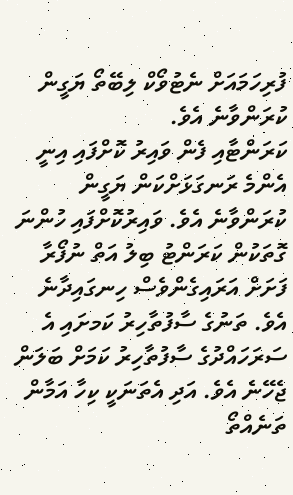ފުރިހަމައަށް ނެޓުވޯކް ލިބޭތޯ ޔަގީން ކުރަންވާނެ އެވެ.
ކަރަންޓާއި ފެން ވައިރު ކޮށްފައި އިނީ އެންމެ ރަނގަޅަށްކަން ޔަގީން ކުރަންވާނެ އެވެ. ވައިރުކޮށްފައި ހުންނަ ގޮތަކުން ކަރަންޓު ބިލު އަތް ނުފޯރާ ފަށަށް އަރައިގެންވެސް ހިނގައިދާނެ އެވެ. ތަނުގެ ސާފުތާހިރު ކަމށައި އެ ސަރަހައްދުގެ ސާފުތާހިރު ކަމަށް ބަލަން ޖެހޭނެ އެވެ. އަދި އެތަނަކީ ކިހާ އަމާން ތަނެއްތޯ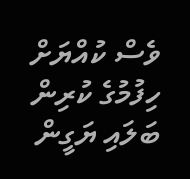ވެސް ކުއްޔަށް ހިފުމުގެ ކުރިން ބަލައި ޔަގީން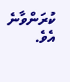ކުރަންވާނެ އެވެ.